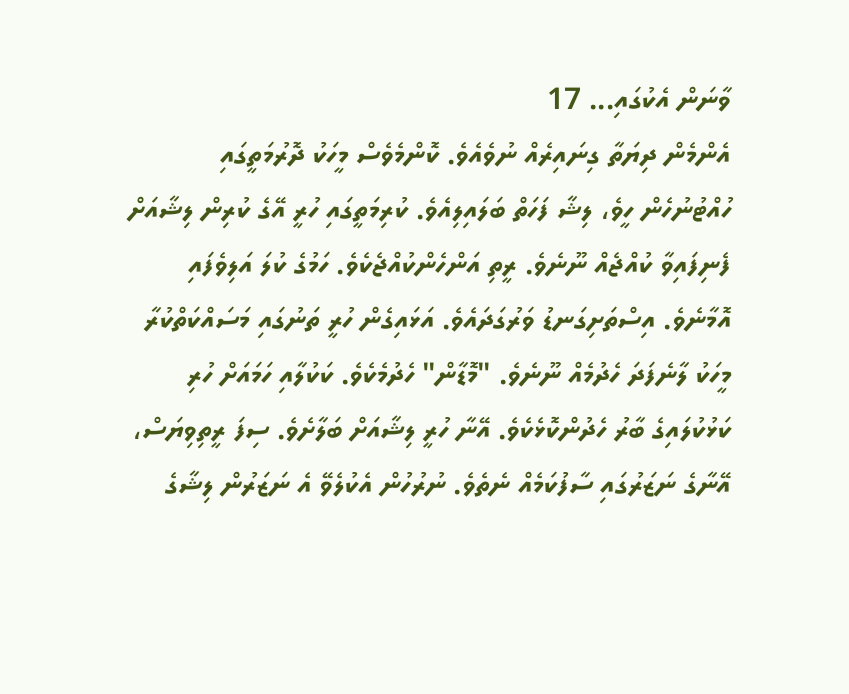ވާނަން އެކުގައި... 17
އެންމެން ދިޔަތާ ގިނައިރެއް ނުވެއެވެ. ކޮންމެވެސް މީހަކު ދޮރުމަތީގައި ހުއްޓުނުހެން ހީވެ، ލިޝާ ފަހަތް ބަލައިލިއެވެ. ކުރިމަތީގައި ހުރީ އޭގެ ކުރިން ލިޝާއަށް ފެނިފައިވާ ކުއްޖެއް ނޫނެވެ. ރީތި އަންހެންކުއްޖެކެވެ. ހަމުގެ ކުލަ އަލިވެފައި އޮމާނެވެ. އިސްތަށިގަނޑު ވަރުގަދައެވެ. އަޅައިގެން ހުރީ ތަނުގައި މަސައްކަތްކުރާ މީހަކު ލާނެފަދަ ހެދުމެއް ނޫނެވެ. "މޮޑާން" ހެދުމެކެވެ. ކަކުލާއި ހަމައަށް ހުރި ކަޅުކުލައިގެ ބާރު ހެދުންކޮޅެކެވެ. އޭނާ ހުރީ ލިޝާއަށް ބަލާށެވެ. ސިފަ ރީތިވިޔަސް، އޭނާގެ ނަޒަރުގައި ސާފުކަމެއް ނެތެވެ. ނުރުހުން އެކުލެވޭ އެ ނަޒަރުން ލިޝާގެ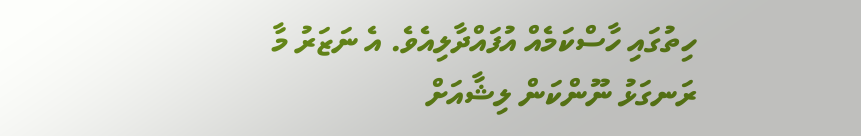ހިތުގައި ހާސްކަމެއް އުފައްދާލިއެވެ. އެ ނަޒަރު މާ ރަނގަޅު ނޫންކަން ލިޝާއަށް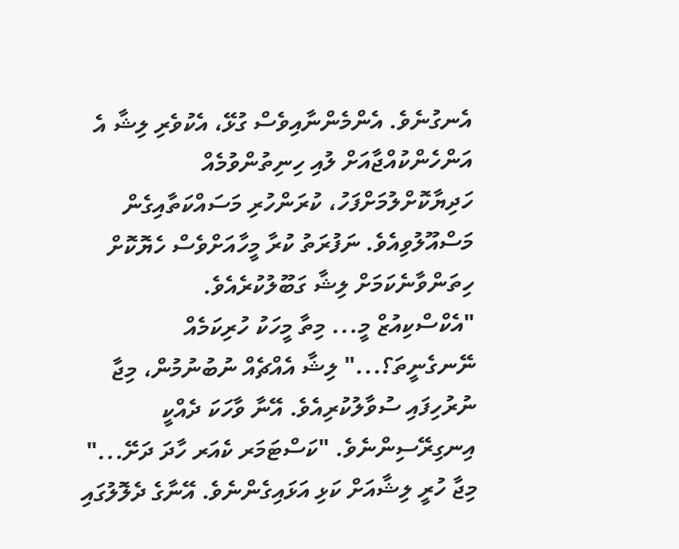އެނގުނެވެ. އެންމެންނާއިވެސް ގުޅޭ، އެކުވެރި ލިޝާ އެ އަންހެންކުއްޖާއަށް ލުއި ހިނިތުންވުމެއް ހަދިޔާކޮށްލުމަށްފަހު، ކުރަންހުރި މަސައްކަތާއިގެން މަސްއޫލުވިއެވެ. ނަފުރަތު ކުރާ މީހާއަށްވެސް ހެޔޮކޮށް ހިތަންވާނެކަމަށް ލިޝާ ގަބޫލުކުރެއެވެ.
"އެކްސްކިއުޒް މީ... މިތާ މީހަކު ހުރިކަމެއް ނޭނގެނީތަ؟..." ލިޝާ އެއްޗެއް ނުބުނުމުން، މިޖާ ނުރުހިފައި ސުވާލުކުރިއެވެ. އޭނާ ވާހަކަ ދެއްކީ އިނގިރޭސިންނެވެ. "ކަސްޓަމަރ ކެއަރ ހާދަ ދަށޭ..."
މިޖާ ހުރީ ލިޝާއަށް ކަޅި އަޅައިގެންނެވެ. އޭނާގެ ދެލޮލުގައި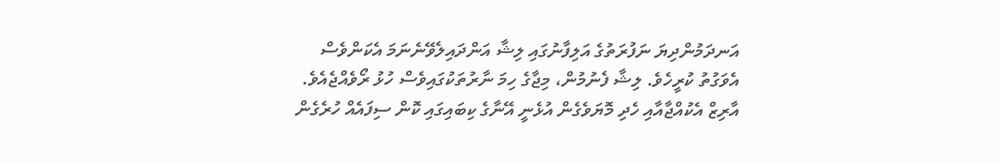އަނދަމުންދިޔަ ނަފުރަތުގެ އަލިފާނުގައި ލިޝާ އަންދައިލެވޭނެނަމަ އެކަންވެސް އެވަގުތު ކުރީހެވެ. ލިޝާ ފެނުމުން، މިޖާގެ ހިމަ ނާރުތަކުގައިވެސް ހުޅު ރޯވެއްޖެއެވެ. އާރިޒް އެކުއްޖާއާއި ހެދި މޮޔަވެގެން އުޅެނީ އޭނާގެ ކިބައިގައި ކޮން ސިފައެއް ހުރެގެން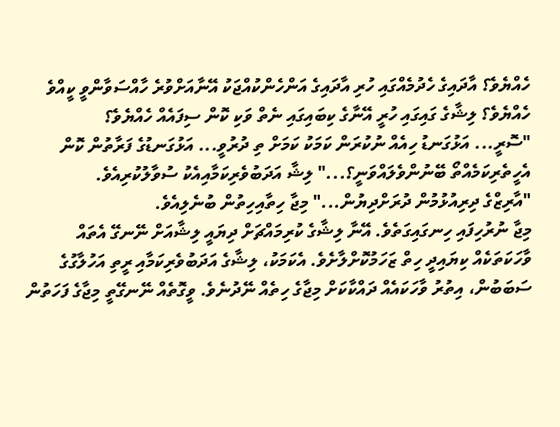ހެއްޔެވެ؟ އާދައިގެ ހެދުމެއްގައި ހުރި އާދައިގެ އަންހެންކުއްޖަކު އޭނާއަށްވުރެ ހާއްސަވާންވީ ކީއްވެ ހެއްޔެވެ؟ ލިޝާގެ ގައިގައި ހުރީ އޭނާގެ ކިބައިގައި ނެތް ވަކި ކޮން ސިފައެއް ހެއްޔެވެ؟
"ސޮރީ... އަޅުގަނޑު ހިއެއް ނުކުރަން ކަމަކު ކަމަށް ތި ދުރުވީ... އަޅުގަނޑުގެ ފަރާތުން ކޮން އެހީތެރިކަމެއްތޯ ބޭނުންވެލައްވަނީ؟..." ލިޝާ އަދަބުވެރިކަމާއިއެކު ސުވާލުކުރިއެވެ.
"އާރިޒްގެ ދިރިއުޅުމުން ދުރަށްދިޔުން..." މިޖާ ހިތާއިހިތުން ބުނެލިއެވެ.
މިޖާ ނުރުހިފައި ހިނގައިގަތެވެ. އޭނާ ލިޝާގެ ކުރިމައްޗަށް ދިޔައީ ލިޝާއަށް ނޭނގޭ އެތައް ވާހަކަތަކެއް ކިޔައިދީ ހިތް ޒަހަމުކޮށްލާށެވެ. އެކަމަކު، ލިޝާގެ އަދަބުވެރިކަމާއި ރީތި އަހުލާގުގެ ސަބަބުން، އިތުރު ވާހަކައެއް ދައްކާކަށް މިޖާގެ ހިތެއް ނޭދުނެވެ. ވީގޮތެއް ނޭނގޭތީ މިޖާގެ ފަހަތުން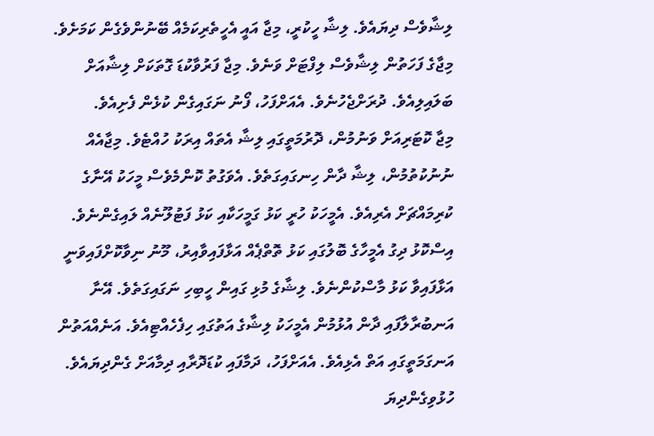ލިޝާވެސް ދިޔައެވެ. ލިޝާ ހީކުރީ، މިޖާ އައީ އެހީތެރިކަމެއް ބޭނުންވެގެން ކަމަށެވެ. މިޖާގެ ފަހަތުން ލިޝާވެސް ލިފްޓަށް ވަނެވެ. މިޖާ ފަރުވާކުޑަ ގޮތަކަށް ލިޝާއަށް ބަލައިލިއެވެ. ދުރަށްޖެހުނެވެ. އެއަށްފަހު، ފޯނު ނަގައިގެން ކުޅެން ފެށިއެވެ.
މިޖާ ކޮޓަރިއަށް ވަނުމުން، ދޮރުމަތީގައި ލިޝާ އެތައް އިރަކު ހުއްޓެވެ. މިޖާއެއް ނުނުކުތުމުން، ލިޝާ ދާން ހިނގައިގަތެވެ. އެވަގުތު ކޮންމެވެސް މީހަކު އޭނާގެ ކުރިމައްޗަށް އެރިއެވެ. އެމީހަކު ހުރީ ކަޅު ގަމީހަކާއި ކަޅު ފަޓުލޫނެއް ލައިގެންނެވެ. އިސްކޮޅު ދިގު އެމީހާގެ ބޮލުގައި ކަޅު ތޮތްޕެއް އަޅާފައިވާއިރު، މޫނު ނިވާކޮށްފައިވަނީ އަޅާފައިވާ ކަޅު މާސްކުންނެވެ. ލިޝާގެ މުޅި ގައިން ހީބިހި ނަގައިގަތެވެ. އޭނާ އަނބުރާލާފައި ދާން އުޅުމުން އެމީހަކު ލިޝާގެ އަތުގައި ހިފެހެއްޓިއެވެ. އަނެއްއަތުން އަނގަމަތީގައި އަތް އެޅިއެވެ. އެއަށްފަހު، ދަމާފައި ކުޑަދޮރާއި ދިމާއަށް ގެންދިޔައެވެ.
ހުޅުވިގެންދިޔަ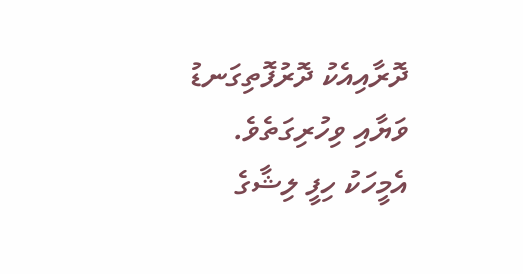ދޮރާއިއެކު ދޮރުފޮތިގަނޑު ވަޔާއި ވިހުރިގަތެވެ. އެމީހަކު ހިފީ ލިޝާގެ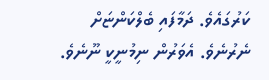ކަރުގައެވެ. ދަމާފައި ބެލްކަންޏަށް ނެރުނެވެ. އެވަރުން ނިމުނީކީ ނޫނެވެ.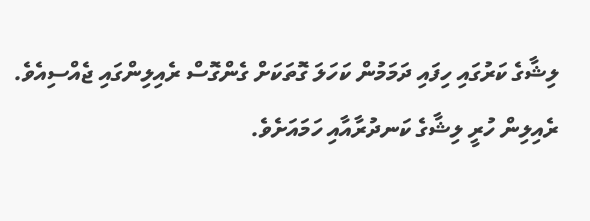ލިޝާގެ ކަރުގައި ހިފައި ދަމަމުން ކަހަލަ ގޮތަކަށް ގެންގޮސް ރެއިލިންގައި ޖެއްސިއެވެ. ރެއިލިން ހުރީ ލިޝާގެ ކަނދުރާއާއި ހަމައަށެވެ.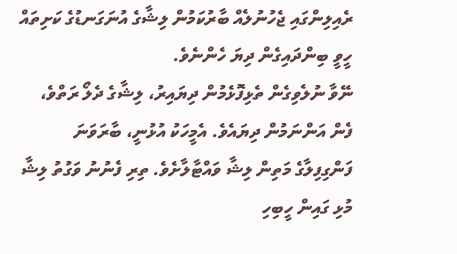ރެއިލިންގައި ޖެހުނުލެއް ބާރުކަމުން ލިޝާގެ އުނަގަނޑުގެ ކަށިތައް ހީވީ ބިންދައިގެން ދިޔަ ހެންނެވެ.
ނޭވާ ނުލެވިގެން ތެޅިފޮޅެމުން ދިޔައިރު، ލިޝާގެ ދެލޯ ރަތްވެ، ފެން އަންނަމުން ދިޔައެވެ. އެމީހަކު އުޅުނީ، ބާރަވަނަ ފަންގިފިލާގެ މަތިން ލިޝާ ވައްޓާލާށެވެ. ތިރި ފެނުނު ވަގުތު ލިޝާ މުޅި ގައިން ހީބިހި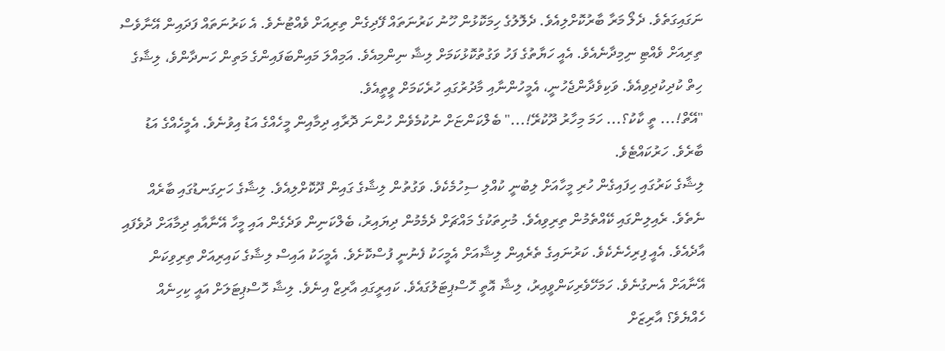ނަގައިގަތެވެ. ދެލޯ މަރާ ބާރުކޮށްލިއެވެ. ދެލޮލުގެ ހިމަކޮޅުން ހޫނު ކަރުނަތައް ފޭދިގެން ތިރިއަށް ވެއްޓުނެވެ. އެ ކަރުނަތައް ފަދައިން އޭނާވެސް ތިރިއަށް ވެއްޓި ނިމިދާނެއެވެ. އެއީ ހަޔާތުގެ ފަހު ވަގުތުކޮޅުކަމަށް ލިޝާ ނިންމިއެވެ. އަމިއްލަ މައިންބަފައިންގެ މަތިން ހަނދާންވެ، ލިޝާގެ ހިތް ކުދިކުދިވިއެވެ. ވަކިވެދާންޖެހުނީ، އެމީހުންނާއި މާދުރުގައި ހުރެކަމަށް ވީތީއެވެ.
"އޭތް!... ތީ ކާކު؟... ހަމަ މިހާރު ދޫކުރޭ!..." ބެލްކަންޏަށް ނުކުމެވެން ހުންނަ ދޮރާއި ދިމާއިން މީހެއްގެ އަޑު އިވުނެވެ. އެމީހެއްގެ އަޑު ބާރެވެ. ހަރުކައްޓެވެ.
ލިޝާގެ ކަރުގައި ހިފައިގެން ހުރި މީހާއަށް ލިބުނީ ކުއްލި ސިހުމެކެވެ. ވަގުތުން ލިޝާގެ ގައިން ދޫކޮށްލިއެވެ. ލިޝާގެ ހަށިގަނޑުގައި ބާރެއް ނެތެވެ. ރެއިލިންގައި ކޭއްތެމުން ތިރިވިއެވެ. މުށިތަކުގެ މައްޗަށް ދެމެމުން ދިޔައިރު، ބެލްކަނިން ވަދެގެން އައި މީހާ އޭނާއާއި ދިމާއަށް ދުވެފައި އާދެއެވެ. އެއީ ފިރިހެނެކެވެ. ކަރުނައިގެ ތެރެއިން ލިޝާއަށް އެމީހަކު ފެނުނީ ފުސްކޮށެވެ. އެމީހަކު އައިސް ލިޝާގެ ކައިރިއަށް ތިރިވިކަން އޭނާއަށް އެނގުނެވެ. ހަމަހޭވެރިކަންވީއިރު، ލިޝާ އޮތީ ހޮސްޕިޓަލުގައެވެ. ކައިރީގައި އާރިޒް އިނެވެ. ލިޝާ ހޮސްޕިޓަލަށް އައީ ކިހިނެއް ހެއްޔެވެ؟ އާރިޒަށް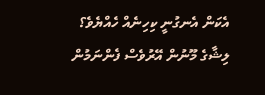އެކަން އެނގުނީ ކިހިނެއް ހެއްޔެވެ؟
ލިޝާގެ މޫނުން އޭރުވެސް ފެންނަމުން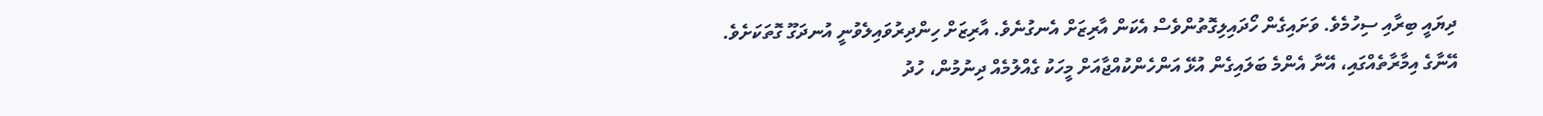ދިޔައީ ބިރާއި ސިހުމެވެ. ވަށައިގެން ހޯދައިލިގޮތުންވެސް އެކަން އާރިޒަށް އެނގުނެވެ. އާރިޒަށް ހިންދިރުވައިލެވުނީ އުނދަގޫ ގޮތަކަށެވެ. އޭނާގެ އިމާރާތެއްގައި، އޭނާ އެންމެ ބަލައިގެން އުޅޭ އަންހެންކުއްޖާއަށް މީހަކު ގެއްލުމެއް ދިނުމުން، ހުދު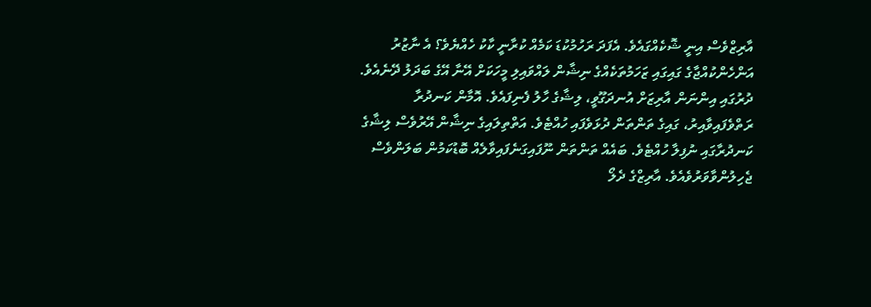އާރިޒްވެސް އިނީ ޝޮކެއްގައެވެ. އެފަދަ ރަހުމުކުޑަ ކަމެއް ކުރާނީ ކާކު ހެއްޔެވެ؟ އެ ނާޒުރު އަންހެންކުއްޖާގެ ގައިގައި ޒަހަމުތަކެއްގެ ނިޝާން ލައްވައިލި މީހަކަށް އޭނާ އޭގެ ބަދަލު ދޭނެއެވެ.
ދުރުގައި އިންނަން އާރިޒަށް އުނދަގޫވީ، ލިޝާގެ ހާލު ފެނިފައެވެ. އޮމާން ކަނދުރާ ރަތްވެފައިވާއިރު، ގައިގެ ތަންތަން ދުޅަވެފައި ހުއްޓެވެ. އަތްތިލައިގެ ނިޝާން އޭރުވެސް ލިޝާގެ ކަނދުރާގައި ނުފިލާ ހުއްޓެވެ. ބައެއް ތަންތަން ނޫފައިގަނެފައިވާލެއް ބޮޑުކަމުން ބަލަންވެސް ޖެހިލުންވާވަރުވެއެވެ. އާރިޒްގެ ދެލޯ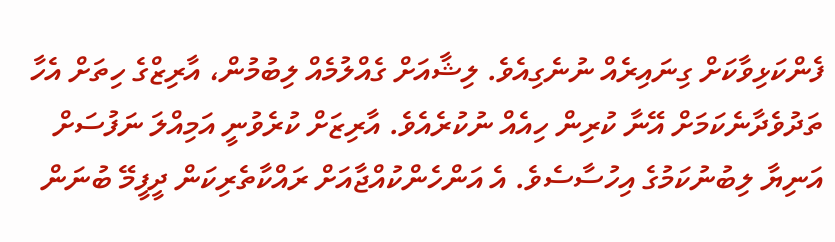ފެންކަޅިވާކަށް ގިނައިރެއް ނުނެގިއެވެ. ލިޝާއަށް ގެއްލުމެއް ލިބުމުން، އާރިޒްގެ ހިތަށް އެހާ ތަދުވެދާނެކަމަށް އޭނާ ކުރިން ހިއެއް ނުކުރެއެވެ. އާރިޒަށް ކުރެވުނީ އަމިއްލަ ނަފުސަށް އަނިޔާ ލިބުނުކަމުގެ އިހުސާސެވެ. އެ އަންހެންކުއްޖާއަށް ރައްކާތެރިކަން ދީފީމޭ ބުނަން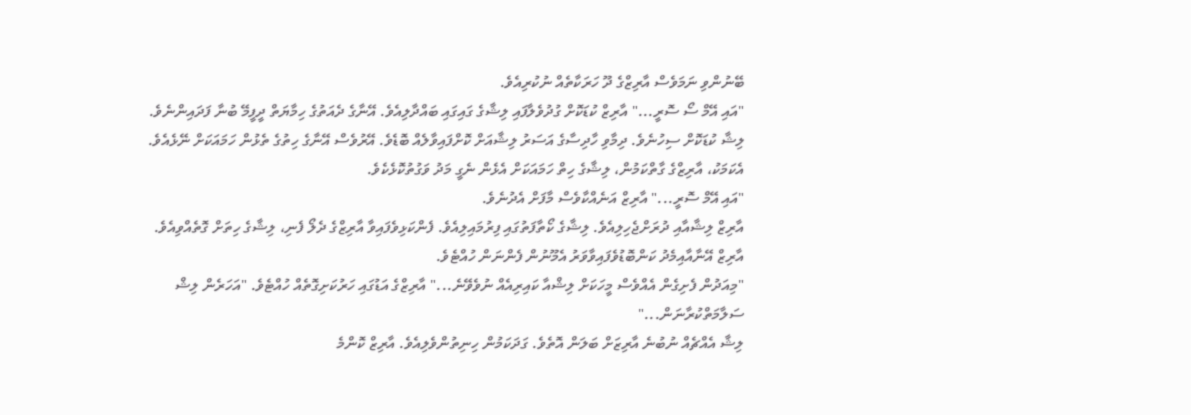ބޭނުންވި ނަމަވެސް އާރިޒްގެ ދޫ ހަރަކާތެއް ނުކުރިއެވެ.
"އައި އޭމް ސޯ ސޮރީ..." އާރިޒް ކުޑަކޮށް ގުދުވެލާފައި ލިޝާގެ ގައިގައި ބައްދާލިއެވެ. އޭނާގެ ދެއަތުގެ ހިމާޔަތް ދީފީމޭ ބުނާ ފަދައިންނެވެ.
ލިޝާ ކުޑަކޮށް ސިހުނެވެ. ދިމާވި ހާދިސާގެ އަސަރު ލިޝާއަށް ކޮށްފައިވާލެއް ބޮޑެވެ. އޭރުވެސް އޭނާގެ ހިތުގެ ތެޅުން ހަމައަކަށް ނޭޅެއެވެ. އެކަމަކު، އާރިޒްގެ ގާތްކަމުން، ލިޝާގެ ހިތް ހަމައަކަށް އެޅެން ނެގީ މަދު ވަގުތުކޮޅެކެވެ.
"އައި އޭމް ސޮރީ..." އާރިޒް އަނެއްކާވެސް މާފަށް އެދުނެވެ.
އާރިޒް ލިޝާއާއި ދުރަށްޖެހިލިއެވެ. ލިޝާގެ ކޯތާފަތުގައި ފިރުމައިލިއެވެ. ފެންކަޅިވެފައިވާ އާރިޒްގެ ދެލޯ ފެނި، ލިޝާގެ ހިތަށް ގޮތެއްވިއެވެ. އާރިޒް އޭނާއާއިމެދު ކަންބޮޑުވެފައިވާވަރު އެމޫނުން ފެންނަން ހުއްޓެވެ.
"މިއަދުން ފެށިގެން އެއްވެސް މީހަކަށް ލިޝްއާ ކައިރިއެއް ނުވެވޭނެ..." އާރިޒްގެ އަޑުގައި ހަރުކަށިގޮތެއް ހުއްޓެވެ. "އަހަރެން ލިޝް ސަލާމަތްކުރާނަން..."
ލިޝާ އެއްޗެއް ނުބުނެ އާރިޒަށް ބަލަން އޮތެވެ. ގަދަކަމުން ހިނިތުންވެލިއެވެ. އާރިޒް ކޮންމެ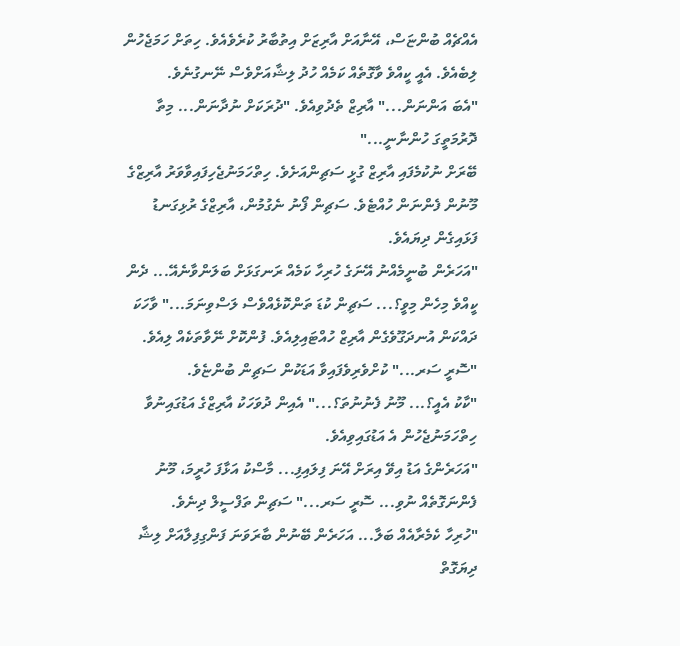އެއްޗެއް ބުންޏަސް، އޭނާއަށް އާރިޒަށް އިތުބާރު ކުރެވެއެވެ. ހިތަށް ހަމަޖެހުން ލިބެއެވެ. އެއީ ކީއްވެ ވާގޮތެއް ކަމެއް ހުދު ލިޝާއަށްވެސް ނޭނގުނެވެ.
"އެބަ އަންނަން..." އާރިޒް ތެދުވިއެވެ. "ދުރަކަށް ނުދާނަން... މިތާ ދޮރުމަތީގަ ހުންނާނީ..."
ބޭރަށް ނުކުމެފައި އާރިޒް ގުޅީ ސަޗިންއަށެވެ. ހިތްހަމަނުޖެހިފައިވާވަރު އާރިޒްގެ މޫނުން ފެންނަން ހުއްޓެވެ. ސަޗިން ފޯނު ނެގުމުން، އާރިޒްގެ ރުޅިގަނޑު ފަޅައިގެން ދިޔައެވެ.
"އަހަރެން ބުނީމެއްނު އޭނަގެ ހުރިހާ ކަމެއް ރަނގަޅަށް ބަލަންވާނެއޭ... ދެން ކީއްވެ މިހެން މިވީ؟... ސަޗިން ކުޑަ ތަންކޮޅެއްވެސް ލަސްވިނަމަ..." ވާހަކަ ދައްކަން އުނދަގޫވެގެން އާރިޒް ހުއްޓައިލިއެވެ. ފުންކޮށް ނޭވާތަކެއް ލިއެވެ.
"ސޮރީ ސަރ..." ކުށްވެރިވެފައިވާ އަޑަކުން ސަޗިން ބުންޏެވެ.
"ކާކު އެއީ؟... މޫނު ފެނުނުތަ؟..." އެއިން ދުވަހަކު އާރިޒްގެ އަޑުގައިނުވާ ހިތްހަމަނުޖެހުން އެ އަޑުގައިވިއެވެ.
"އަހަރެންގެ އަޑު އިވޭ އިރަށް އޭނަ ފިލައިފި... މާސްކު އަޅާފަ ހުރީމަ، މޫނު ފެންނަގޮތެއް ނުވި... ސޮރީ ސަރ..." ސަޗިން ތަފްސީލް ދިނެވެ.
"ހުރިހާ ކެމެރާއެއް ބަލާ... އަހަރެން ބޭނުން ބާރަވަނަ ފަންގިފިލާއަށް ލިޝާ ދިޔަގޮތް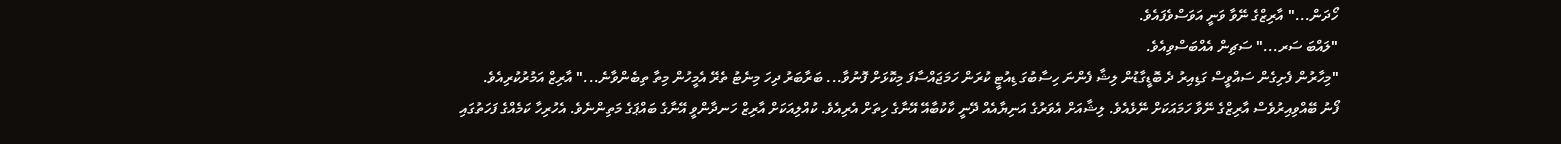ހޯދަން..." އާރިޒްގެ ނޭވާ ވަނީ އަވަސްވެފައެވެ.
"ލައްބަ ސަރ..." ސަޗިން އެއްބަސްވިއެވެ.
"މިހާރުން ފެށިގެން ސައްވީސް ގަޑިއިރު ދެ ބޮޑީގާޑުން ލިޝާ ފެންނަ ހިސާބުގަ ޑިއުޓީ ކުރަން ހަމަޖައްސާފަ މިކޮޅަށް ފޮނުވާ... ބަރާބަރު ދިހަ މިނެޓު ތެރޭ އެމީހުން މިތާ ތިބެންވާނެ..." އާރިޒް އަމުރުކުރިއެވެ.
ފޯނު ބޭއްވިއިރުވެސް އާރިޒްގެ ނޭވާ ހަމައަކަށް ނޭޅެއެވެ. ލިޝާއަށް އެވަރުގެ އަނިޔާއެއް ދޭނީ ކާކުބާއޭ އޭނާގެ ހިތަށް އެރިއެވެ. ކުއްލިއަކަށް އާރިޒް ހަނދާންވީ އޭނާގެ ބައްޕަގެ މަތިންނެވެ. އެހުރިހާ ކަމެއްގެ ފަހަތުގައި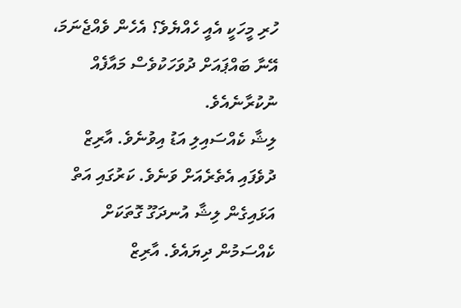ހުރި މީހަކީ އެއީ ހެއްޔެވެ؟ އެހެން ވެއްޖެނަމަ، އޭނާ ބައްޕައަށް ދުވަހަކުވެސް މައާފެއް ނުކުރާނެއެވެ.
ލިޝާ ކެއްސައިލި އަޑު އިވުނެވެ. އާރިޒް ދުވެފައި އެތެރެއަށް ވަނެވެ. ކަރުގައި އަތް އަޅައިގެން ލިޝާ އުނދަގޫ ގޮތަކަށް ކެއްސަމުން ދިޔައެވެ. އާރިޒް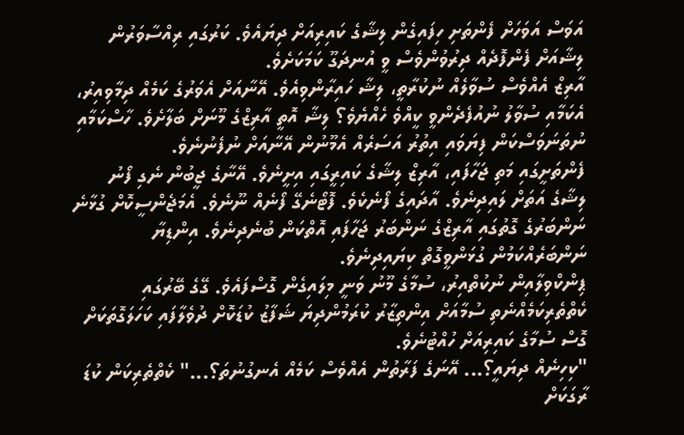އަވަސް އަވަހަށް ފެންތަށި ހިފައިގެން ލިޝާގެ ކައިރިއަށް ދިޔައެވެ. ކަރުގައި ރިއްސާވަރުން ލިޝާއަށް ފެންފޮދެއް ދިރުވުންވެސް ވީ އުނދަގޫ ކަމަކަށެވެ.
އާރިޒް އެއްވެސް ސުވާލެއް ނުކުރާތީ، ލިޝާ ހައިރާންވިއެވެ. އޭނާއަށް އެވަރުގެ ކަމެއް ދިމާވިއިރު، އެކަމާއި ސުވާލު ނުއުފެދެންވީ ކީއްވެ ހެއްޔެވެ؟ ލިޝާ އޮތީ އާރިޒްގެ މޫނަށް ބަލާށެވެ. ހާސްކަމާއި ނުތަނަވަސްކަން ފިޔަވައި އިތުރު އަސަރެއް އެމޫނުން އޭނާއަށް ނުފެނުނެވެ.
ފެންތަށީގައި މަތި ޖަހާފައި، އާރިޒް ލިޝާގެ ކައިރީގައި އިށީނެވެ. އޭނާގެ ޖީބުން ނެގި ފޯނު ލިޝާގެ އަތަށް ލައިދިނެވެ. އާދައިގެ ފޯނެކެވެ. ފޮޓޯނެގޭ ފޯނެއް ނޫނެވެ. އެމަޖެންސީކޮށް ގުޅާނެ ނަންބަރުގެ ގޮތުގައި އާރިޒްގެ ނަންބަރު ޖަހާފައި އޮތްކަން ބުނެދިނެވެ. އިންޑިޔާ ނަންބަރެއްކަމުން ގުޅަންވީގޮތް ކިޔައިދިނެވެ.
ޕިންކްވިލާއިން ނުކުތްއިރު، ސުމާގެ މޫނު ވަނީ މިލައިގެން ގޮސްފައެވެ. ގޭގެ ބޭރުގައި ކެތްތެރިކަމެއްނެތި ސުމާއަށް އިންތިޒާރު ކުރަމުންދިޔަ ޝަފާޒު ކުޑަކޮށް ދުވެލާފައި ކަހަލަގޮތަކަށް ގޮސް ސުމާގެ ކައިރިއަށް ހުއްޓުނެވެ.
"ކިހިނެއް ދިޔައީ؟... އޭނަގެ ފަރާތުން އެއްވެސް ކަމެއް އެނގުނުތަ؟..." ކެތްތެރިކަން ކުޑަ ރާގަކަށް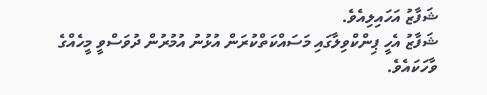ޝަފާޒު އަހައިލިއެވެ.
ޝަފާޒު އެހީ ޕިންކްވިލާގައި މަސައްކަތްކުރަން އުޅުނު އުމުރުން ދުވަސްވީ މީހެއްގެ ވާހަކައެވެ.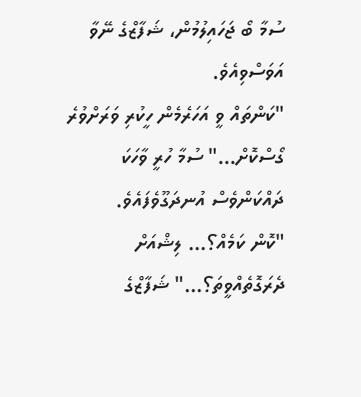ސުމާ ބޯ ޖަހައިލުމުން، ޝަފާޒްގެ ނޭވާ އަވަސްވިއެވެ.
"ކަންތައް ވީ އަހަރެމެން ހީކުރި ވަރަށްވުރެ ގޯސްކޮށް..." ސުމާ ހުރީ ވާހަކަ ދައްކަންވެސް އުނދަގޫވެފައެވެ.
"ކޮން ކަމެއް؟... ލިޝްއަށް ދެރަގޮތެއްވީތަ؟..." ޝަފާޒްގެ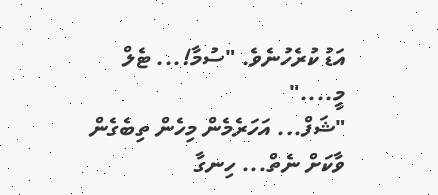އަޑު ކުރެހުނެވެ. "ސުމާ!... ޓެލް މީ...."
"ޝަފް... އަހަރެމެން މިހެން ތިބެގެން ވާކަށް ނެތް... ހިނގާ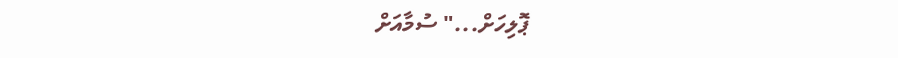ޕޮލިހަށް..." ސުމާއަށް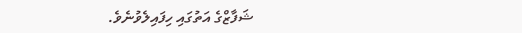ޝަފާޒްގެ އަތުގައި ހިފައިލެވުނެވެ.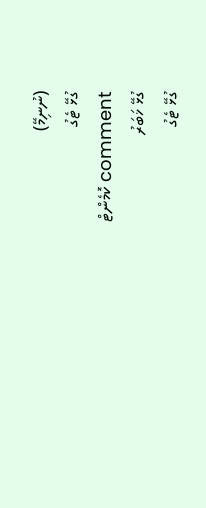(ނުނިމޭ)
ގުޅޭ ޓެގު
comment ކޮމެންޓް
ގުޅޭ ޚަބަރު
ގުޅޭ ޓެގު